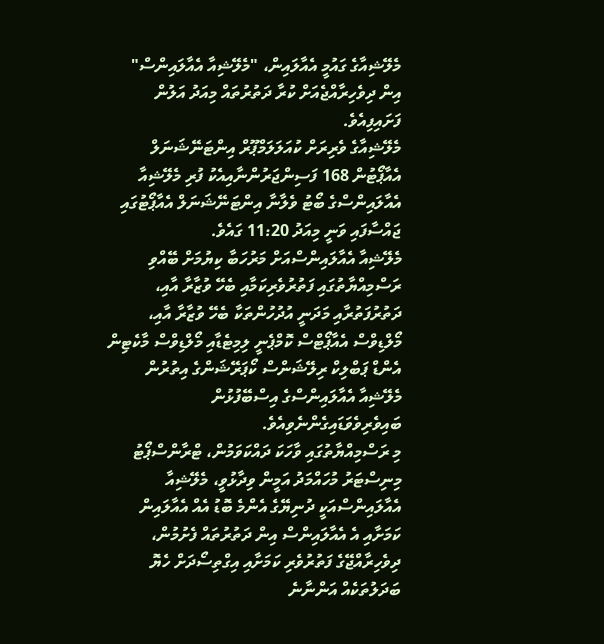މެލޭޝިއާގެ ގައުމީ އެއާލައިން، "މެލޭޝިއާ އެއާލައިންސް" އިން ދިވެހިރާއްޖެއަށް ކުރާ ދަތުރުތައް މިއަދު އަލުން ފަށައިފިއެވެ.
މެލޭޝިއާގެ ވެރިރަށް ކުއަލަލަމްޕޫރް އިންޓަނޭޝަނަލް އެއާޕޯޓުން 168 ފަސިންޖަރުންނާއިއެކު ފުރި މެލޭޝިއާ އެއާލައިންސްގެ ބޯޓު ވެލާނާ އިންޓަނޭޝަނަލް އެއާޕޯޓުގައި ޖައްސާފައި ވަނީ މިއަދު 11:20 ގައެވެ.
މެލޭޝިއާ އެއާލައިންސްއަށް މަރުހަބާ ކިޔުމަށް ބޭއްވި ރަސްމިއްޔާތުގައި ފަތުރުވެރިކަމާއި ބެހޭ ވުޒާރާ އާއި، ދަތުރުފަތުރާއި މަދަނީ އުދުހުންތަކާ ބެހޭ ވުޒާރާ އާއި، މޯލްޑިވްސް އެއާޕޯޓްސް ކޮމްޕެނީ ލިމިޓެޑާއި މޯލްޑިވްސް މާކެޓިން އެންޑް ޕަބްލިކް ރިލޭޝަންސް ކޯޕަރޭޝަންގެ އިތުރުން މެލޭޝިއާ އެއާލައިންސްގެ އިސްބޭފުޅުން ބައިވެރިވެވަޑައިގެންނެވިއެވެ.
މި ރަސްމިއްޔާތުގައި ވާހަކަ ދައްކަވަމުން، ޓްރާންސްޕޯޓު މިނިސްޓަރު މުހައްމަދު އަމީން ވިދާޅުވީ، މެލޭޝިއާ އެއާލައިންސްއަކީ ދުނިޔޭގެ އެންމެ ބޮޑު އެއް އެއާލައިން ކަމަށާއި އެ އެއާލައިންސް އިން ދަތުރުތައް ފެށުމުން، ދިވެހިރާއްޖޭގެ ފަތުރުވެރި ކަމަށާއި އިގްތިސޯދަށް ހެޔޮ ބަދަލުތަކެއް އަންނާނެ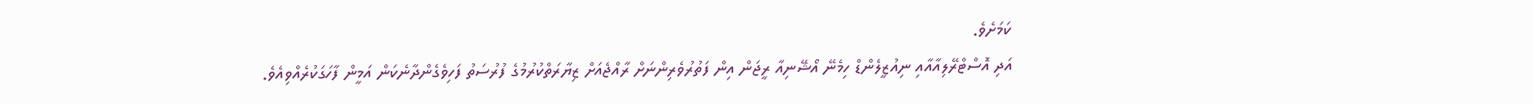ކަމަށެވެ.
އަދި އޮސްޓްރޭލިއާއާއި ނިއުޒީލެންޑް ހިމެނޭ އޯޝޭނިއާ ރީޖަން އިން ފަތުރުވެރިންނަށް ރާއްޖެއަށް ޒިޔާރަތްކުރުމުގެ ފުރުސަތު ފަހިވެގެންދާނެކަން އަމީން ފާހަގަކުރެއްވިއެވެ.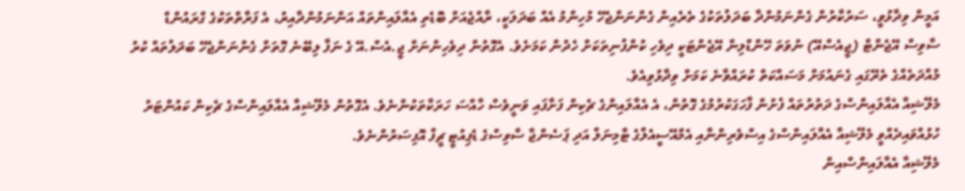އަމީން ވިދާޅުވީ، ސަރުކާރުން ގެންނަމުންދާ ބަދަލުތަކުގެ ތެރެއިން ގެންނަންޖެހޭ މުހިންމު އެއް ބަދަލަކީ، ރާއްޖެއަށް ބޮޑެތި އެއާލައިންތައް އަންނަމުންދާއިރު، އެ ފަރާތްތަކުގެ ގްރައުންޑް ސާވިސް އޭޖެންޓް (ޖީއެސްއޭ) ނުވަތަ ހޭންޑްލިން އޭޖެންޓަކީ ދިވެހި ކުންފުނިތަކަށް ހެދުން ކަމަށެވެ. އެގޮތުން ދިވެހިންނަށް ޖީ.އެސް.އޭ ގެ ނަފާ ލިބޭނެ ގޮތަށް ގެންނަންޖެހޭ ބަދަލުތައް ކުރު މުއްދަތެއްގެ ތެރޭގައި ގެނައުމަށް މަސައްކަތް ކުރައްވާނެ ކަމަށް ވިދާޅުވިއެވެ.
މެލޭޝިއާ އެއާލައިންސްގެ ދަތުރުތައް ފެށުން ފާހަގަކުރުމުގެ ގޮތުން، އެ އެއާލައިންގެ ޗެކިން ފަށާފައި ވަނީވެސް ހާއްސަ ހަރަކާތަކުންނެވެ. އެގޮތުން މެލޭޝިއާ އެއާލައިންސްގެ ޗެކިން ކައުންޓަރު ހުޅުއްވައިދެއްވީ މެލޭޝިއާ އެއާލައިންސްގެ އިސްވެރިންނާއި އެމްއޭސީއެލްގެ ޓާމިނަލް އަދި ޕަސެންޖާ ސާވިސްގެ ޑެޕިއުޓީ ޗީފް އޮފިސަރުންނެވެ.
މެލޭޝިއާ އެއާލައިންސްއިން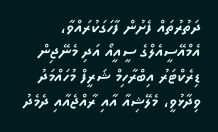ދަތުރުތައް ފެށުން ފާހަގަކުރައްވާ، އެމްއޭސީއެލްގެ ސީއީއޯ އަދި މެނޭޖިން ޑިރެކްޓަރު އިބްރާހިމް ޝަރީފް މުހައްމަދު ވިދާޅުވީ، މެލޭޝިއާ އާއި ރާއްޖެއާއި ދެމެދު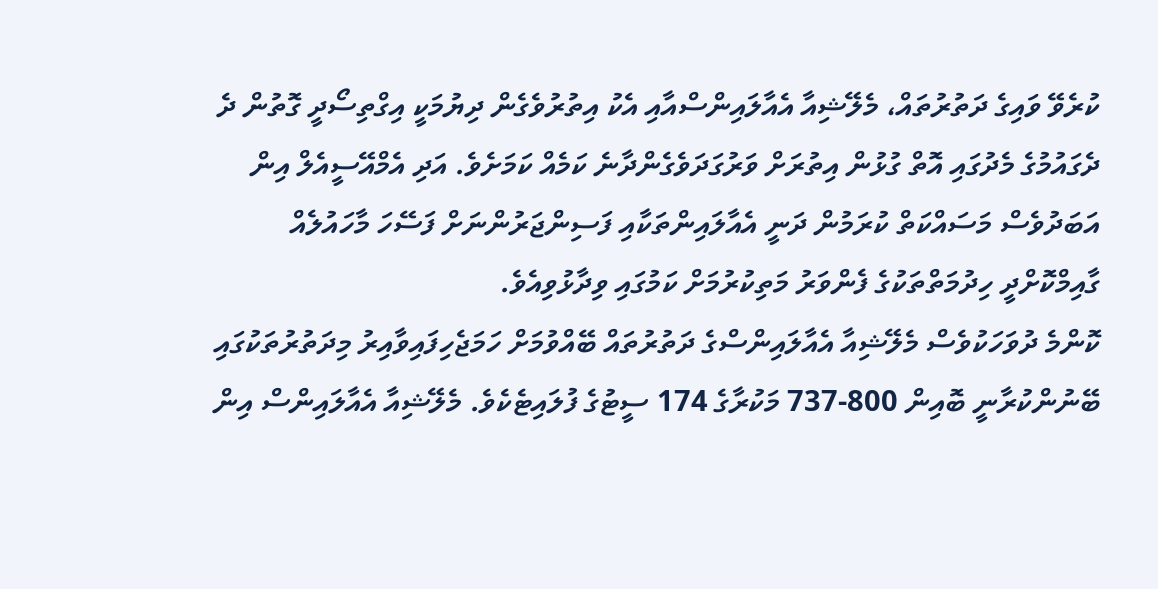ކުރެވޭ ވައިގެ ދަތުރުތައް، މެލޭޝިއާ އެއާލައިންސްއާއި އެކު އިތުރުވެގެން ދިޔުމަކީ އިގްތިސޯދީ ގޮތުން ދެ ދެގައުމުގެ މެދުގައި އޮތް ގުޅުން އިތުރަށް ވަރުގަދަވެގެންދާނެ ކަމެއް ކަމަށެވެ. އަދި އެމްއޭސީއެލް އިން އަބަދުވެސް މަސައްކަތް ކުރަމުން ދަނީ އެއާލައިންތަކާއި ފަސިންޖަރުންނަށް ފަސޭހަ މާހައުލެއް ގާއިމްކޮށްދީ ހިދުމަތްތަކުގެ ފެންވަރު މަތިކުރުމަށް ކަމުގައި ވިދާޅުވިއެވެ.
ކޮންމެ ދުވަހަކުވެސް މެލޭޝިއާ އެއާލައިންސްގެ ދަތުރުތައް ބޭއްވުމަށް ހަމަޖެހިފައިވާއިރު މިދަތުރުތަކުގައި ބޭނުންކުރާނީ ބޮއިން 800-737 މަކުރާގެ 174 ސީޓުގެ ފުލައިޓެކެވެ. މެލޭޝިއާ އެއާލައިންސް އިން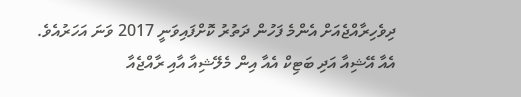ދިވެހިރާއްޖެއަށް އެންމެ ފަހުން ދަތުރު ކޮށްފައިވަނީ 2017 ވަނަ އަހަރުއެވެ.
އެއާ އޭޝިއާ އަދި ބަޓިކް އެއާ އިން މެލޭޝިއާ އާއި ރާއްޖެއާ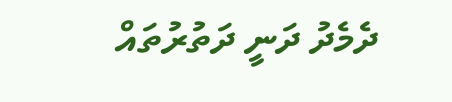ދެމެދު ދަނީ ދަތުރުތައް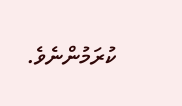ކުރަމުންނެވެ.